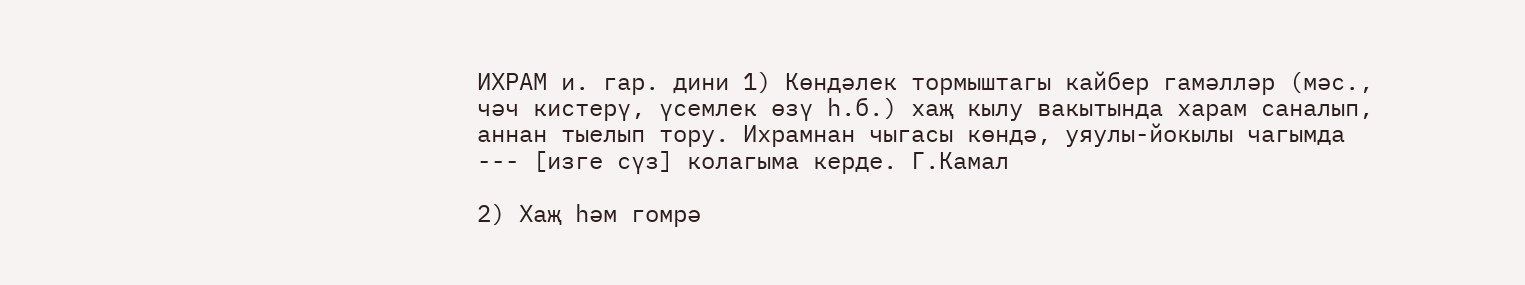ИХРАМ и. гар. дини 1) Көндәлек тормыштагы кайбер гамәлләр (мәс., чәч кистерү, үсемлек өзү һ.б.) хаҗ кылу вакытында харам саналып, аннан тыелып тору. Ихрамнан чыгасы көндә, уяулы-йокылы чагымда --- [изге сүз] колагыма керде. Г.Камал

2) Хаҗ һәм гомрә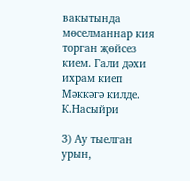вакытында мөселманнар кия торган җөйсез кием. Гали дәхи ихрам киеп Мәккәгә килде. К.Насыйри

3) Ау тыелган урын,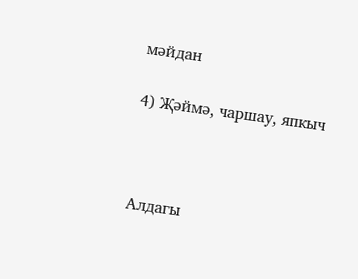мәйдан

4) Җәймә, чаршау, япкыч



Алдагы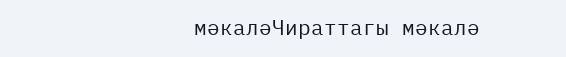мәкаләЧираттагы мәкалә